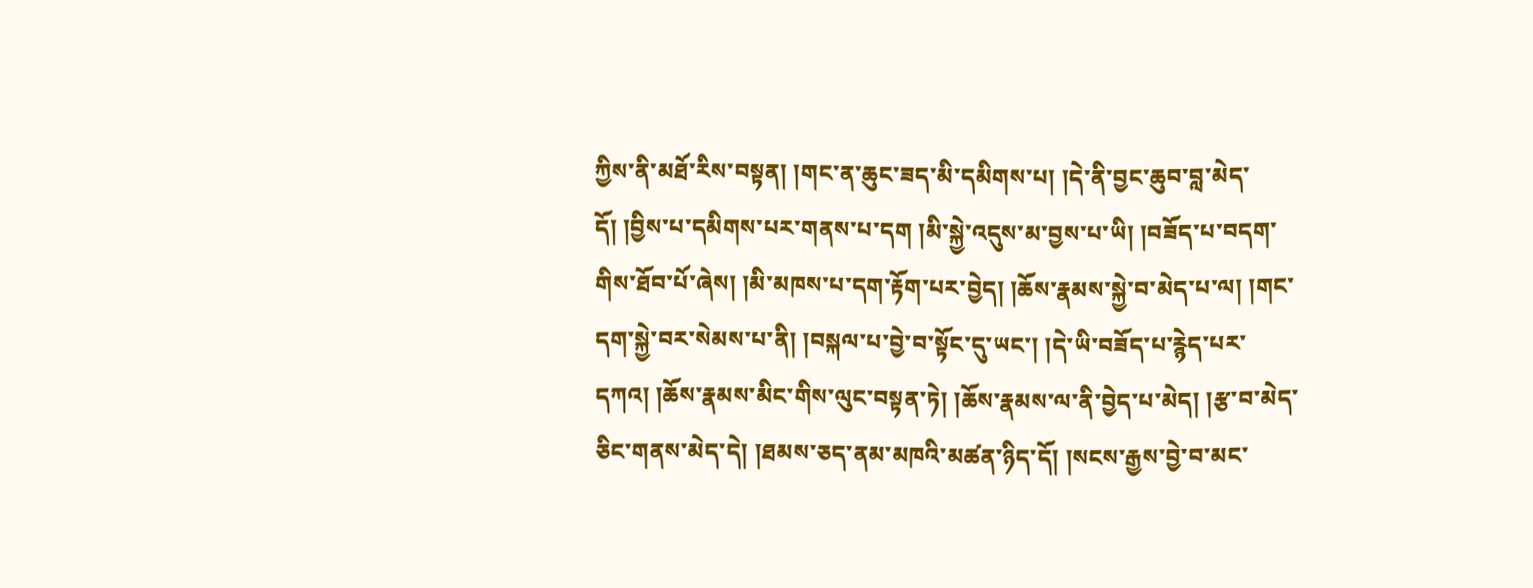ཀྱིས་ནི་མཐོ་རིས་བསྟན། །གང་ན་ཆུང་ཟད་མི་དམིགས་པ། །དེ་ནི་བྱང་ཆུབ་བླ་མེད་དོ། །བྱིས་པ་དམིགས་པར་གནས་པ་དག །མི་སྐྱེ་འདུས་མ་བྱས་པ་ཡི། །བཟོད་པ་བདག་གིས་ཐོབ་པོ་ཞེས། །མི་མཁས་པ་དག་རྟོག་པར་བྱེད། །ཆོས་རྣམས་སྐྱེ་བ་མེད་པ་ལ། །གང་དག་སྐྱེ་བར་སེམས་པ་ནི། །བསྐལ་པ་བྱེ་བ་སྟོང་དུ་ཡང་། །དེ་ཡི་བཟོད་པ་རྙེད་པར་དཀའ། །ཆོས་རྣམས་མིང་གིས་ལུང་བསྟན་ཏེ། །ཆོས་རྣམས་ལ་ནི་བྱེད་པ་མེད། །རྩ་བ་མེད་ཅིང་གནས་མེད་དེ། །ཐམས་ཅད་ནམ་མཁའི་མཚན་ཉིད་དོ། །སངས་རྒྱས་བྱེ་བ་མང་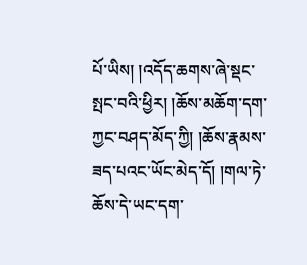པོ་ཡིས། །འདོད་ཆགས་ཞེ་སྡང་སྤང་བའི་ཕྱིར། །ཆོས་མཆོག་དག་ཀྱང་བཤད་མོད་ཀྱི། །ཆོས་རྣམས་ཟད་པའང་ཡོང་མེད་དོ། །གལ་ཏེ་ཆོས་དེ་ཡང་དག་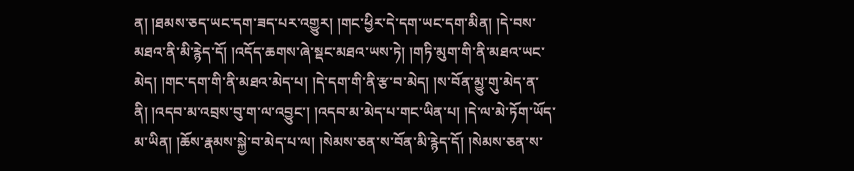ན། །ཐམས་ཅད་ཡང་དག་ཟད་པར་འགྱུར། །གང་ཕྱིར་དེ་དག་ཡང་དག་མིན། །དེ་བས་མཐའ་ནི་མི་རྙེད་དོ། །འདོད་ཆགས་ཞེ་སྡང་མཐའ་ཡས་ཏེ། །གཏི་མུག་གི་ནི་མཐའ་ཡང་མེད། །གང་དག་གི་ནི་མཐའ་མེད་པ། །དེ་དག་གི་ནི་རྩ་བ་མེད། །ས་བོན་མྱུ་གུ་མེད་ན་ནི། །འདབ་མ་འབྲས་བུ་ག་ལ་འབྱུང་། །འདབ་མ་མེད་པ་གང་ཡིན་པ། །དེ་ལ་མེ་ཏོག་ཡོད་མ་ཡིན། །ཆོས་རྣམས་སྐྱེ་བ་མེད་པ་ལ། །སེམས་ཅན་ས་བོན་མི་རྙེད་དོ། །སེམས་ཅན་ས་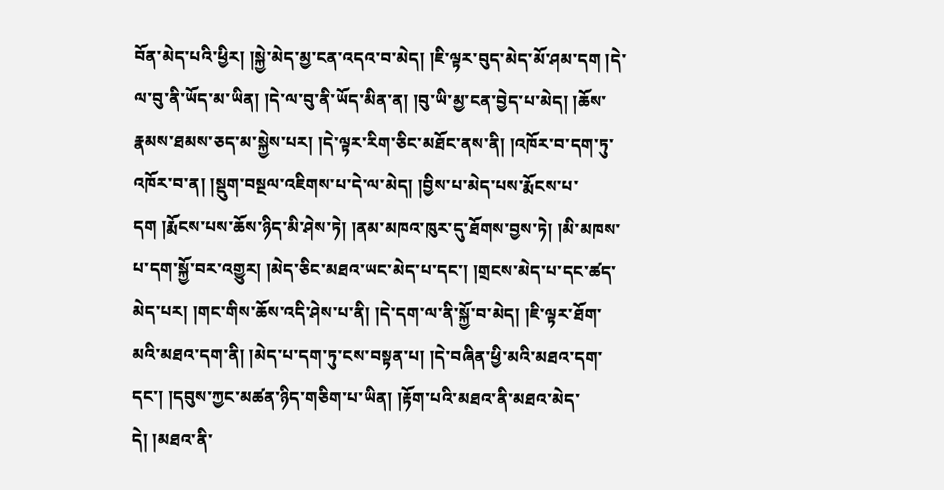བོན་མེད་པའི་ཕྱིར། །སྐྱེ་མེད་མྱ་ངན་འདའ་བ་མེད། །ཇི་ལྟར་བུད་མེད་མོ་ཤམ་དག །དེ་ལ་བུ་ནི་ཡོད་མ་ཡིན། །དེ་ལ་བུ་ནི་ཡོད་མིན་ན། །བུ་ཡི་མྱ་ངན་བྱེད་པ་མེད། །ཆོས་རྣམས་ཐམས་ཅད་མ་སྐྱེས་པར། །དེ་ལྟར་རིག་ཅིང་མཐོང་ནས་ནི། །འཁོར་བ་དག་ཏུ་འཁོར་བ་ན། །སྡུག་བསྔལ་འཇིགས་པ་དེ་ལ་མེད། །བྱིས་པ་མེད་པས་རྨོངས་པ་དག །རྨོངས་པས་ཆོས་ཉིད་མི་ཤེས་ཏེ། །ནམ་མཁའ་ཁུར་དུ་ཐོགས་བྱས་ཏེ། །མི་མཁས་པ་དག་སྐྱོ་བར་འགྱུར། །མེད་ཅིང་མཐའ་ཡང་མེད་པ་དང་། །གྲངས་མེད་པ་དང་ཚད་མེད་པར། །གང་གིས་ཆོས་འདི་ཤེས་པ་ནི། །དེ་དག་ལ་ནི་སྐྱོ་བ་མེད། །ཇི་ལྟར་ཐོག་མའི་མཐའ་དག་ནི། །མེད་པ་དག་ཏུ་ངས་བསྟན་པ། །དེ་བཞིན་ཕྱི་མའི་མཐའ་དག་དང་། །དབུས་ཀྱང་མཚན་ཉིད་གཅིག་པ་ཡིན། །རྟོག་པའི་མཐའ་ནི་མཐའ་མེད་དེ། །མཐའ་ནི་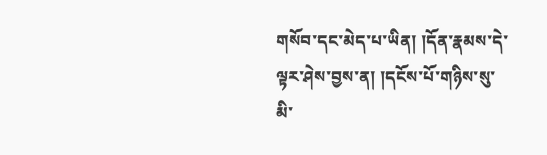གསོབ་དང་མེད་པ་ཡིན། །དོན་རྣམས་དེ་ལྟར་ཤེས་བྱས་ན། །དངོས་པོ་གཉིས་སུ་མི་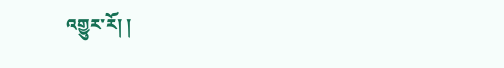འགྱུར་རོ། །